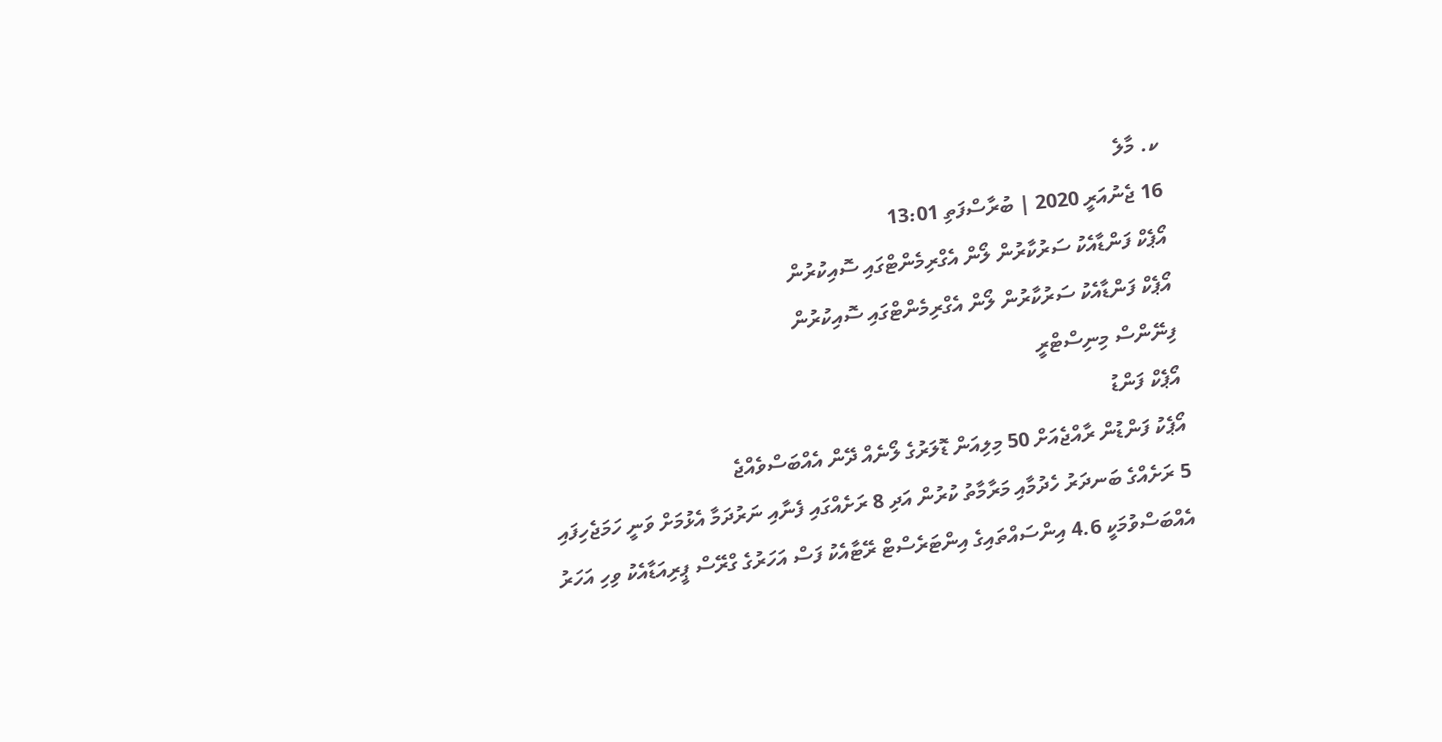ކ. މާލެ
16 ޖެނުއަރީ 2020 | ބުރާސްފަތި 13:01
އޯޕެކް ފަންޑާއެކު ސަރުކާރުން ލޯން އެގްރިމެންޓްގައި ސޮއިކުރުން
އޯޕެކް ފަންޑާއެކު ސަރުކާރުން ލޯން އެގްރިމެންޓްގައި ސޮއިކުރުން
ފިނޭންސް މިނިސްޓްރީ
އޯޕެކް ފަންޑު
އޯޕެކު ފަންޑުން ރާއްޖެއަށް 50 މިލިއަން ޑޮލަރުގެ ލޯނެއް ދޭން އެއްބަސްވެއްޖެ
5 ރަށެއްގެ ބަނދަރު ހެދުމާއި މަރާމާތު ކުރުން އަދި 8 ރަށެއްގައި ފެނާއި ނަރުދަމާ އެޅުމަށް ވަނީ ހަމަޖެހިފައި
އެއްބަސްވުމަކީ 4.6 އިންސައްތައިގެ އިންޓަރެސްޓް ރޭޓާއެކު ފަސް އަހަރުގެ ގްރޭސް ޕީރިއަޑާއެކު ވިހި އަހަރު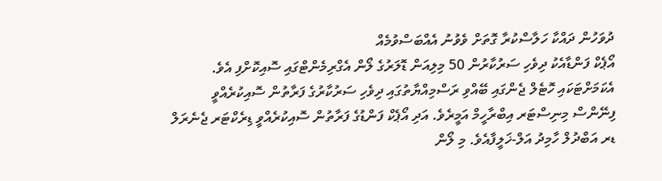ދުވަހުން ދައްކާ ހަލާސްކުރާ ގޮތަށް ވެވުނު އެއްބަސްވުމެއް
އޯޕެކް ފަންޑާއެކު ދިވެހި ސަރުކާރުން 50 މިލިއަން ޑޮލަރުގެ ލޯން އެގްރިމެންޓްގައި ސޮއިކޮށްފި އެވެ.
އެކަމަށްޓަކައި ހޮޓެލް ޖެންގައި ބޭއްވި ރަސްމިއްޔާތުގައި ދިވެހި ސަރުކާރުގެ ފަރާތުން ސޮއިކުރެއްވީ ފިނޭންސް މިނިސްޓަރ އިބްރާހީމް އަމީރެވެ. އަދި އޯޕެކް ފަންޑުގެ ފަރާތުން ސޮއިކުރެއްވީ ޑިރެކްޓަރ ޖެނެރަލް ޑރ އަބްދުލް ހާމިދު އަލް-ޚަލީފާއެވެ. މި ލޯން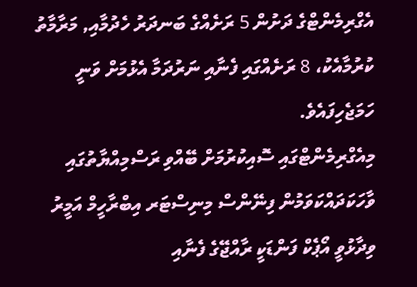އެގްރިމެންޓްގެ ދަށުން 5 ރަށެއްގެ ބަނދަރު ހެދުމާއި, މަރާމާތު ކުރުމާއެކު، 8 ރަށެއްގައި ފެނާއި ނަރުދަމާ އެޅުމަށް ވަނީ ހަމަޖެހިފައެވެ.
މިއެގްރިމެންޓްގައި ސޮއިކުރުމަށް ބޭއްވި ރަސްމިއްޔާތުގައި ވާހަކަދައްކަވަމުން ފިނޭންސް މިނިސްޓަރ އިބްރާހީމް އަމީރު ވިދާޅުވީ އޯޕެކް ފަންޑަކީ ރާއްޖޭގެ ފެނާއި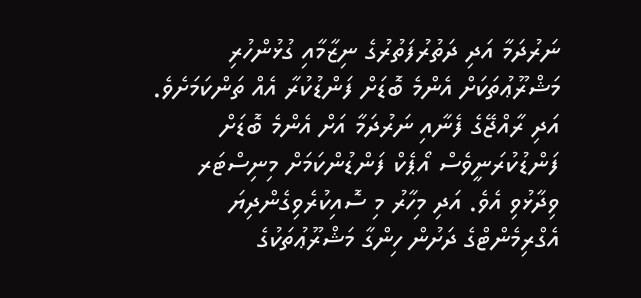ނަރުދަމާ އަދި ދަތުރުފަތުރުގެ ނިޒާމާއި ގުޅުންހުރި މަޝްރޫޢުތަކަށް އެންމެ ބޮޑަށް ފަންޑުކުރާ އެއް ތަންކަމަށެވެ. އަދި ރާއްޖޭގެ ފެނާއި ނަރުދަމާ އަށް އެންމެ ބޮޑަށް ފަންޑުކުރަނީވެސް އޯޕެކް ފަންޑުންކަމަށް މިނިސްޓަރ ވިދާޅުވި އެވެ. އަދި މިހާރު މި ސޮއިކުރެވިގެންދިޔަ އެގްރިމެންޓްގެ ދަށުން ހިންގާ މަޝްރޫޢުތަކުގެ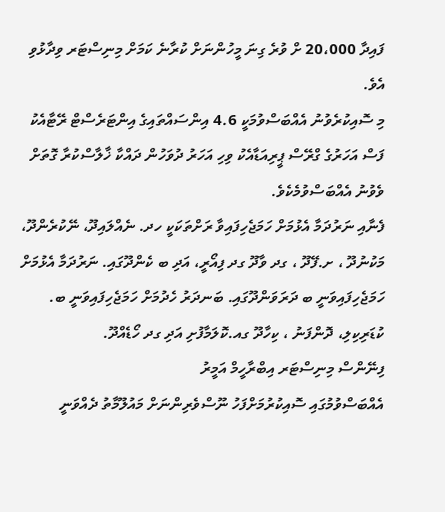ފައިދާ 20،000 ށް ވުރެ ގިނަ މީހުންނަށް ކުރާނެ ކަމަށް މިނިސްޓަރ ވިދާޅުވި އެވެ.
މި ސޮއިކުރެވުނު އެއްބަސްވުމަކީ 4.6 އިންސައްތައިގެ އިންޓަރެސްޓް ރޭޓާއެކު ފަސް އަހަރުގެ ގްރޭސް ޕީރިއަޑާއެކު ވިހި އަހަރު ދުވަހުން ދައްކާ ޚާލާސްކުރާ ގޮތަށް ވެވުނު އެއްބަސްވުމެކެވެ.
ފެނާއި ނަރުދަމާ އެޅުމަށް ހަމަޖެހިފައިވާ ރަށްތަކަކީ ހދ. ނެއްލައިދޫ، ނޭކުރެންދޫ، މަކުނުދޫ ، ށ.ފޭދޫ ، ގދ ވާދޫ ގދ ފިއޯރީ، އަދި ބ ކެންދޫގައި. ނަރުދަމާ އެޅުމަށް ހަމަޖެހިފައިވަނީ ބ ދަރަވަންދޫގައި. ބަނދަރު ހެދުމަށް ހަމަޖެހިފައިވަނީ ބ. ކުޑަރިކިލި، ދޮންފަނު ، ކިހާދޫ ގއ.ކޮލަމާފުށި އަދި ގދ ހޯޑެއްދޫ.
ފިނޭންސް މިނިސްޓަރ އިބްރާހީމް އަމީރު
އެއްބަސްވުމުގައި ސޮއިކުރުމަށްފަހު ނޫސްވެރިންނަށް މައުލޫމާތު ދެއްވަނީ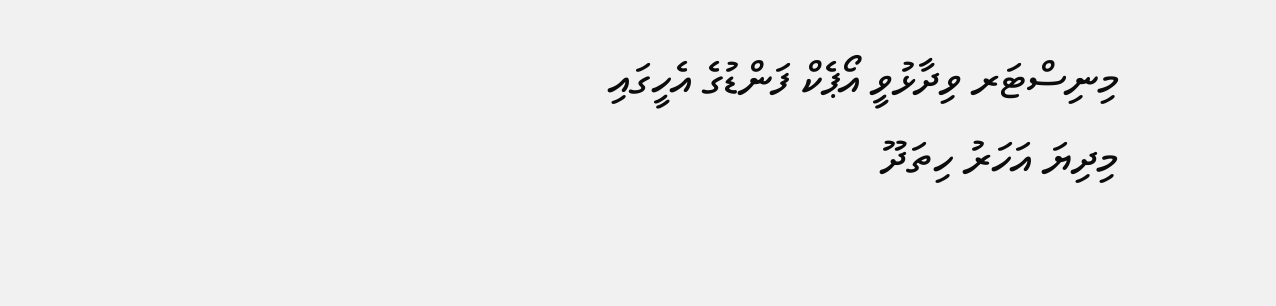މިނިސްޓަރ ވިދާޅުވީ އޯޕެކް ފަންޑުގެ އެހީގައި މިދިޔަ އަހަރު ހިތަދޫ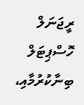ރީޖަނަލް ހޮސްޕިޓަލް ބިނާކުރުމާއި،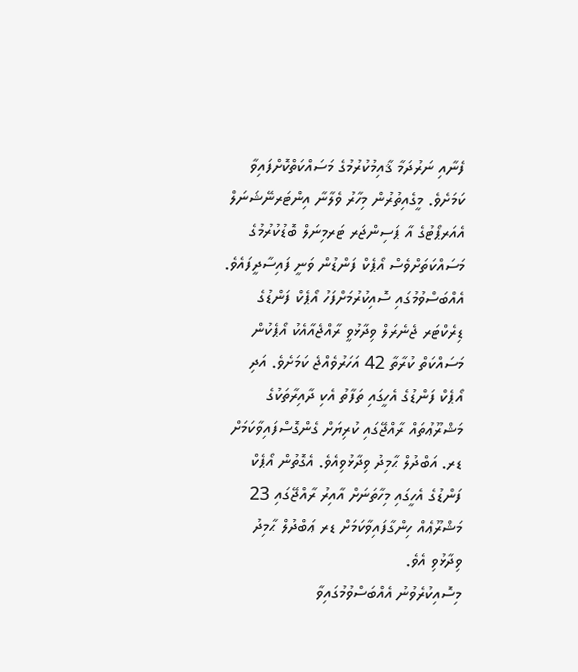ފެނާއި ނަރުދަމާ ޤާއިމުކުރުމުގެ މަސައްކަތްކޮށްފައިވާ ކަމަށެވެ. މީގެއިތުރުން މިހާރު ވެލާނާ އިންޓަރނޭޝަނަލް އެއަރޕޯޓުގެ އާ ޕަސިންޖަރ ޓަރމިނަލް ބޮޑުކުރުމުގެ މަސައްކަތަށްވެސް އޯޕެކް ފަންޑުން ވަނީ ފައިސާދީފައެވެ.
އެއްބަސްވުމުގައި ސޮއިކުރުމަށްފަހު އޯޕެކް ފަންޑުގެ ޑިރެކްޓަރ ޖެނެރަލް ވިދާޅުވީ ރާއްޖެއާއެކު އޯޕެކުން މަސައްކަތް ކުރާތާ 42 އަހަރުވެއްޖެ ކަމަށެވެ. އަދި އޯޕެކް ފަންޑުގެ އެހީގައި ތަފާތު އެކި ދާއިރާތަކުގެ މަޝްރޫޢުތައް ރާއްޖޭގައި ކުރިޔަށް ގެންގޮސްފައިވާކަމަށް ޑރ. އަބްދުލް ޙާމިދު ވިދާޅުވިއެވެ. އެގޮތުން އޯޕެކް ފަންޑުގެ އެހީގައި މިހާތަނަށް އާއިރު ރާއްޖޭގައި 23 މަޝްރޫޢެއް ހިންގާފައިވާކަމަށް ޑރ ޢަބްދުލް ޙާމިދު ވިދާޅުވި އެވެ.
މިސޮއިކުރެވުނު އެއްބަސްވުމުގައިވާ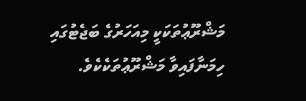މަޝްރޫޢުތަކަކީ މިއަހަރުގެ ބަޖެޓުގައި ހިމަނާފައިވާ މަޝްރޫޢުތަކެކެވެ.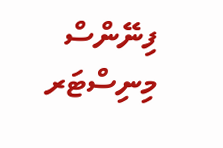ފިނޭންސް މިނިސްޓަރ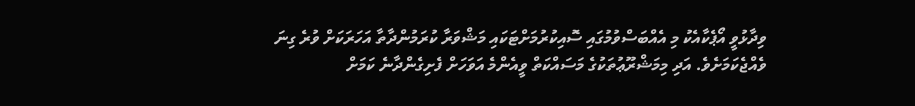ވިދާޅުވީ އޯޕެކާއެކު މި އެއްބަސްވުމުގައި ސޮއިކުރުމަށްޓަކައި މަޝްވަރާ ކުރަމުންދާތާ އަހަރަކަށް ވުރެ ގިނަ ވެއްޖެކަމަށެވެ. އަދި މިމަޝްރޫޢުތަކުގެ މަސައްކަތް ވީއެންމެ އަވަހަށް ފެށިގެންދާނެ ކަމަށް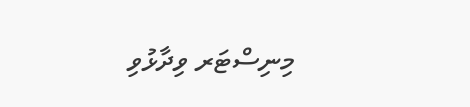މިނިސްޓަރ ވިދާޅުވި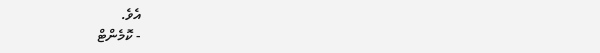އެވެ.
- ކޮމެންޓް